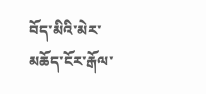བོད་མིའི་མེར་མཆོད་ངོར་རྒོལ་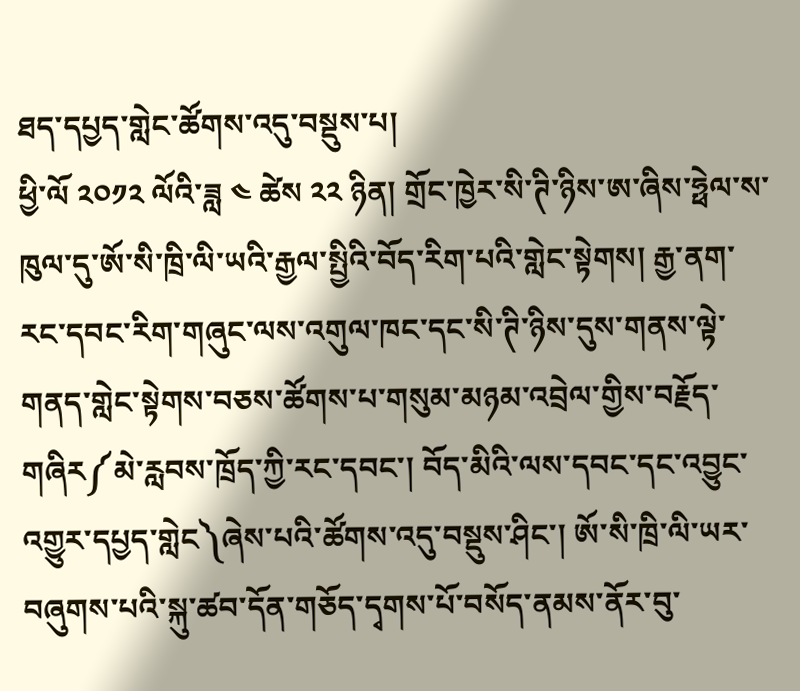ཐད་དཔྱད་གླེང་ཚོགས་འདུ་བསྡུས་པ།
ཕྱི་ལོ ༢༠༡༢ ལོའི་ཟླ ༤ ཚེས ༢༢ ཉིན། གྲོང་ཁྱེར་སི་ཊི་ཉིས་ཨ་ཞིས་ཧྥེལ་ས་ཁུལ་དུ་ཨོ་སི་ཁྲི་ལི་ཡའི་རྒྱལ་སྤྱིའི་བོད་རིག་པའི་གླེང་སྟེགས། རྒྱ་ནག་རང་དབང་རིག་གཞུང་ལས་འགུལ་ཁང་དང་སི་ཊི་ཉིས་དུས་གནས་ལྟེ་གནད་གླེང་སྟེགས་བཅས་ཚོགས་པ་གསུམ་མཉམ་འབྲེལ་གྱིས་བརྗོད་གཞིར༼མེ་རླབས་ཁྲོད་ཀྱི་རང་དབང་། བོད་མིའི་ལས་དབང་དང་འབྱུང་འགྱུར་དཔྱད་གླེང༽ཞེས་པའི་ཚོགས་འདུ་བསྡུས་ཤིང་། ཨོ་སི་ཁྲི་ལི་ཡར་བཞུགས་པའི་སྐུ་ཚབ་དོན་གཅོད་དྭགས་པོ་བསོད་ནམས་ནོར་བུ་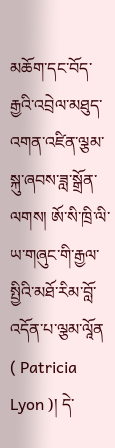མཆོག་དང་བོད་རྒྱའི་འབྲེལ་མཐུད་འགན་འཛིན་ལྕམ་སྐུ་ཞབས་ཟླ་སྒྲོན་ལགས། ཨོ་སི་ཁྲི་ལི་ཡ་གཞུང་གི་རྒྱལ་སྤྱིའི་མཐོ་རིམ་བློ་འདོན་པ་ལྕམ་ལཱོན ( Patricia Lyon )། དེ་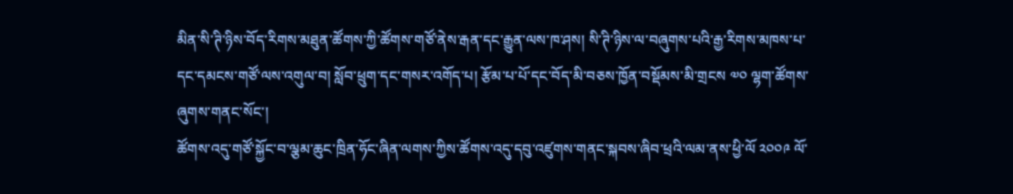མིན་སི་ཊི་ཉིས་བོད་རིགས་མཐུན་ཚོགས་ཀྱི་ཚོགས་གཙོ་ནེས་རྒན་དང་རྒྱུན་ལས་ཁ་ཤས། སི་ཊི་ཉིས་ལ་བཞུགས་པའི་རྒྱ་རིགས་མཁས་པ་དང་དམངས་གཙོ་ལས་འགུལ་བ། སློབ་ཕྲུག་དང་གསར་འགོད་པ། རྩོམ་པ་པོ་དང་བོད་མི་བཅས་ཁྱོན་བསྡོམས་མི་གྲངས ༧༠ ལྷག་ཚོགས་ཞུགས་གནང་སོང་།
ཚོགས་འདུ་གཙོ་སྐྱོང་བ་ལྕམ་ཆུང་ཁྲིན་ཧོང་ཞིན་ལགས་ཀྱིས་ཚོགས་འདུ་དབུ་འཛུགས་གནང་སྐབས་ཞིབ་ཕྲའི་ལམ་ནས་ཕྱི་ལོ ༢༠༠༩ ལོ་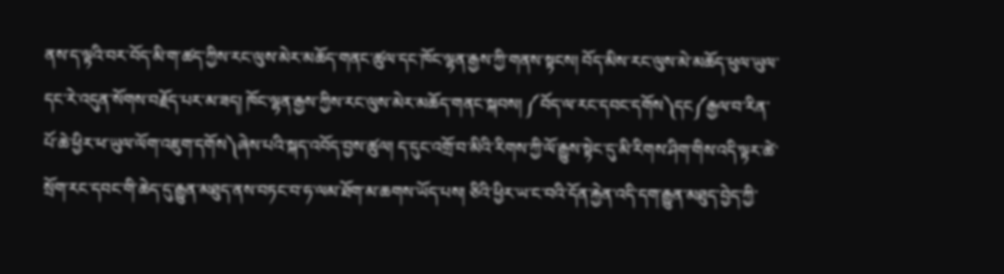ནས་ད་ལྟའི་བར་བོད་མི་ག་ཚད་ཀྱིས་རང་ལུས་མེར་མཆོད་གནང་ཚུལ་དང་ཁོང་ལྷན་རྒྱས་ཀྱི་གནས་སྟངས། བོད་མིས་རང་ལུས་མེ་མཆོད་ཕུལ་ཡུལ་དང་རེ་འདུན་སོགས་བརྗོད་པར་མ་ཟད། ཁོང་ལྷན་རྒྱས་ཀྱིས་རང་ལུས་མེར་མཆོད་གནང་སྐབས། ༼བོད་ལ་རང་དབང་དགོས༽དང༼རྒྱལ་བ་རིན་པོ་ཆེ་ཕྱིར་ཕ་ཡུལ་ལོག་འཇུག་དགོས༽ཞེས་པའི་སྐད་འབོད་བྱས་ཚུལ། ད་དུང་འགྲོ་བ་མིའི་རིགས་ཀྱི་ལོ་རྒྱུས་སྟེང་དུ་མི་རིགས་ཤིག་གིས་འདི་ལྟར་ཚེ་སྲོག་རང་དབང་གི་ཆེད་དུ་རྒྱུན་མཐུད་ནས་བཏང་བ་ཧ་ལམ་ཐོག་མ་ཆགས་ཡོད་པས། ཅིའི་ཕྱིར་ཡ་ང་བའི་དོན་རྐྱེན་འདི་དག་རྒྱུན་མཐུད་བྱེད་ཀྱི་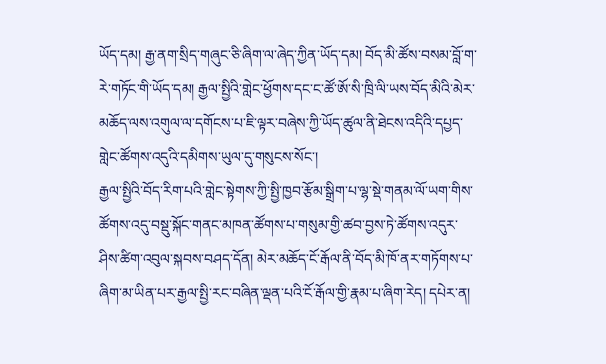ཡོད་དམ། རྒྱ་ནག་སྲིད་གཞུང་ཅི་ཞིག་ལ་ཞེད་ཀྱིན་ཡོད་དམ། བོད་མི་ཚོས་བསམ་བློ་ག་རེ་གཏོང་གི་ཡོད་དམ། རྒྱལ་སྤྱིའི་གླེང་ཕྱོགས་དང་ང་ཚོ་ཨོ་སི་ཁྲི་ལི་ཡས་བོད་མིའི་མེར་མཆོད་ལས་འགུལ་ལ་དགོངས་པ་ཇི་ལྟར་བཞེས་ཀྱི་ཡོད་ཚུལ་ནི་ཐེངས་འདིའི་དཔྱད་གླེང་ཚོགས་འདུའི་དམིགས་ཡུལ་དུ་གསུངས་སོང་།
རྒྱལ་སྤྱིའི་བོད་རིག་པའི་གླེང་སྟེགས་ཀྱི་སྤྱི་ཁྱབ་རྩོམ་སྒྲིག་པ་ལྷ་སྡེ་གནམ་ལོ་ཡག་གིས་ཚོགས་འདུ་བསྡུ་སྐོང་གནང་མཁན་ཚོགས་པ་གསུམ་གྱི་ཚབ་བྱས་ཏེ་ཚོགས་འདུར་ཤིས་ཚིག་འབུལ་སྐབས་བཤད་དོན། མེར་མཆོད་ངོ་རྒོལ་ནི་བོད་མི་ཁོ་ནར་གཏོགས་པ་ཞིག་མ་ཡིན་པར་རྒྱལ་སྤྱི་རང་བཞིན་ལྡན་པའི་ངོ་རྒོལ་གྱི་རྣམ་པ་ཞིག་རེད། དཔེར་ན།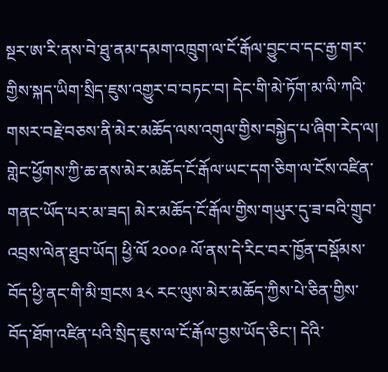སྔར་ཨ་རི་ནས་བེ་ཐུ་ནམ་དམག་འཁྲུག་ལ་ངོ་རྒོལ་བྱུང་བ་དང་རྒྱ་གར་གྱིས་སྐད་ཡིག་སྲིད་ཇུས་འགྱུར་བ་བཏང་བ། དེང་གི་མེ་ཏོག་མ་ལི་ཀའི་གསར་བརྗེ་བཅས་ནི་མེར་མཆོད་ལས་འགུལ་གྱིས་བསྐྱེད་པ་ཞིག་རེད་ལ། གླེང་ཕྱོགས་ཀྱི་ཆ་ནས་མེར་མཆོད་ངོ་རྒོལ་ཡང་དག་ཅིག་ལ་ངོས་འཛིན་གནང་ཡོད་པར་མ་ཟད། མེར་མཆོད་ངོ་རྒོལ་གྱིས་གཡུར་དུ་ཟ་བའི་གྲུབ་འབྲས་ལེན་ཐུབ་ཡོད། ཕྱི་ལོ ༢༠༠༩ ལོ་ནས་དེ་རིང་བར་ཁྱོན་བསྡོམས་བོད་ཕྱི་ནང་གི་མི་གྲངས ༣༨ རང་ལུས་མེར་མཆོད་ཀྱིས་པེ་ཅིན་གྱིས་བོད་ཐོག་འཛིན་པའི་སྲིད་ཇུས་ལ་ངོ་རྒོལ་བྱས་ཡོད་ཅིང་། དེའི་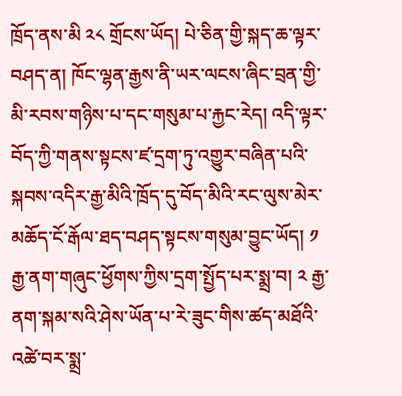ཁྲོད་ནས་མི ༢༨ གྲོངས་ཡོད། པེ་ཅིན་གྱི་སྐད་ཆ་ལྟར་བཤད་ན། ཁོང་ལྷན་རྒྱས་ནི་ཡར་ལངས་ཞིང་བྲན་གྱི་མི་རབས་གཉིས་པ་དང་གསུམ་པ་རྐྱང་རེད། འདི་ལྟར་བོད་ཀྱི་གནས་སྟངས་ཛ་དྲག་ཏུ་འགྱུར་བཞིན་པའི་སྐབས་འདིར་རྒྱ་མིའི་ཁྲོད་དུ་བོད་མིའི་རང་ལུས་མེར་མཆོད་ངོ་རྒོལ་ཐད་བཤད་སྟངས་གསུམ་བྱུང་ཡོད། ༡ རྒྱ་ནག་གཞུང་ཕྱོགས་ཀྱིས་དྲག་སྤྱོད་པར་སྨྲ་བ། ༢ རྒྱ་ནག་སྐམ་སའི་ཤེས་ཡོན་པ་རེ་ཟུང་གིས་ཚད་མཐོའི་འཚེ་བར་སྨྲ་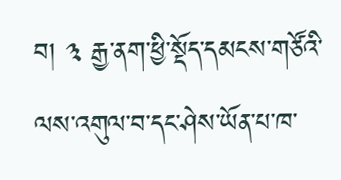བ། ༣ རྒྱ་ནག་ཕྱི་སྡོད་དམངས་གཙོའི་ལས་འགུལ་བ་དང་ཤེས་ཡོན་པ་ཁ་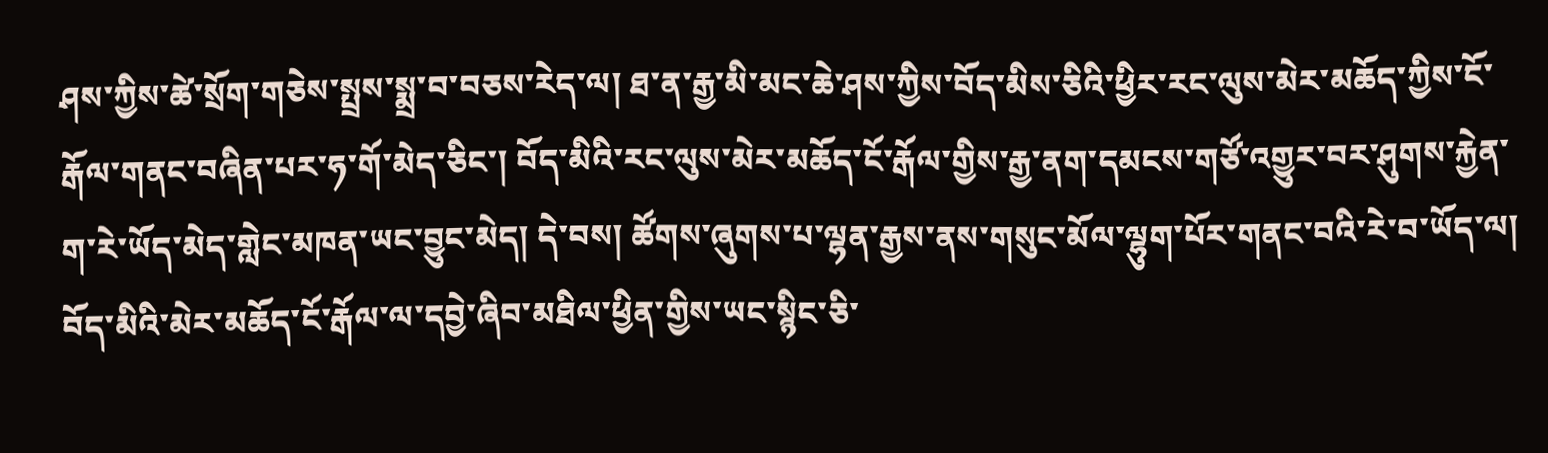ཤས་ཀྱིས་ཚེ་སྲོག་གཅེས་སྤྲས་སྨྲ་བ་བཅས་རེད་ལ། ཐ་ན་རྒྱ་མི་མང་ཆེ་ཤས་ཀྱིས་བོད་མིས་ཅིའི་ཕྱིར་རང་ལུས་མེར་མཆོད་ཀྱིས་ངོ་རྒོལ་གནང་བཞིན་པར་ཧ་གོ་མེད་ཅིང་། བོད་མིའི་རང་ལུས་མེར་མཆོད་ངོ་རྒོལ་གྱིས་རྒྱ་ནག་དམངས་གཙོ་འགྱུར་བར་ཤུགས་རྐྱེན་ག་རེ་ཡོད་མེད་གླེང་མཁན་ཡང་བྱུང་མེད། དེ་བས། ཚོགས་ཞུགས་པ་ལྷན་རྒྱས་ནས་གསུང་མོལ་ལྷུག་པོར་གནང་བའི་རེ་བ་ཡོད་ལ། བོད་མིའི་མེར་མཆོད་ངོ་རྒོལ་ལ་དབྱེ་ཞིབ་མཐིལ་ཕྱིན་གྱིས་ཡང་སྙིང་ཅི་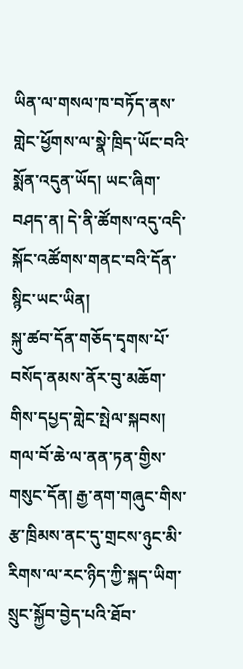ཡིན་ལ་གསལ་ཁ་བཏོད་ནས་གླེང་ཕྱོགས་ལ་སྣེ་ཁྲིད་ཡོང་བའི་སྨོན་འདུན་ཡོད། ཡང་ཞིག་བཤད་ན། དེ་ནི་ཚོགས་འདུ་འདི་སྐོང་འཚོགས་གནང་བའི་དོན་སྙིང་ཡང་ཡིན།
སྐུ་ཚབ་དོན་གཅོད་དྭགས་པོ་བསོད་ནམས་ནོར་བུ་མཆོག་གིས་དཔྱད་གླེང་སྤེལ་སྐབས། གལ་བོ་ཆེ་ལ་ནན་ཏན་གྱིས་གསུང་དོན། རྒྱ་ནག་གཞུང་གིས་རྩ་ཁྲིམས་ནང་དུ་གྲངས་ཉུང་མི་རིགས་ལ་རང་ཉིད་ཀྱི་སྐད་ཡིག་སྲུང་སྐྱོབ་བྱེད་པའི་ཐོབ་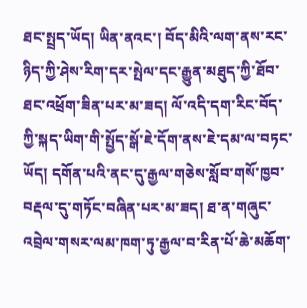ཐང་སྤྲད་ཡོད། ཡིན་ནའང་། བོད་མིའི་ལག་ནས་རང་ཉིད་ཀྱི་ཤེས་རིག་དར་སྤེལ་དང་རྒྱུན་མཐུད་ཀྱི་ཐོབ་ཐང་འཕྲོག་ཟིན་པར་མ་ཟད། ལོ་འདི་དག་རིང་བོད་ཀྱི་སྐད་ཡིག་གི་སྤྱོད་སྒོ་ཇེ་དོག་ནས་ཇེ་དམ་ལ་བཏང་ཡོད། དགོན་པའི་ནང་དུ་རྒྱལ་གཅེས་སློབ་གསོ་ཁྱབ་བརྡལ་དུ་གཏོང་བཞིན་པར་མ་ཟད། ཐ་ན་གཞུང་འབྲེལ་གསར་ལམ་ཁག་ཏུ་རྒྱལ་བ་རིན་པོ་ཆེ་མཆོག་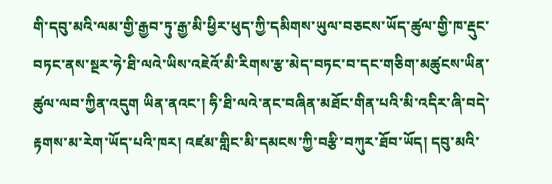གི་དབུ་མའི་ལམ་གྱི་རྒྱབ་ཏུ་རྒྱ་མི་ཕྱིར་ཕུད་ཀྱི་དམིགས་ཡུལ་བཅངས་ཡོད་ཚུལ་གྱི་ཁ་རྡུང་བཏང་ནས་སྔར་ཧེ་ཐི་ལའེ་ཡིས་འཇེའོ་མི་རིགས་རྩ་མེད་བཏང་བ་དང་གཅིག་མཚུངས་ཡིན་ཚུལ་ལབ་ཀྱིན་འདུག ཡིན་ནའང་། ཧི་ཐི་ལའེ་ནང་བཞིན་མཐོང་གིན་པའི་མི་འདིར་ཞི་བདེ་རྟགས་མ་རེག་ཡོད་པའི་ཁར། འཛམ་གླིང་མི་དམངས་ཀྱི་བརྩི་བཀུར་ཐོབ་ཡོད། དབུ་མའི་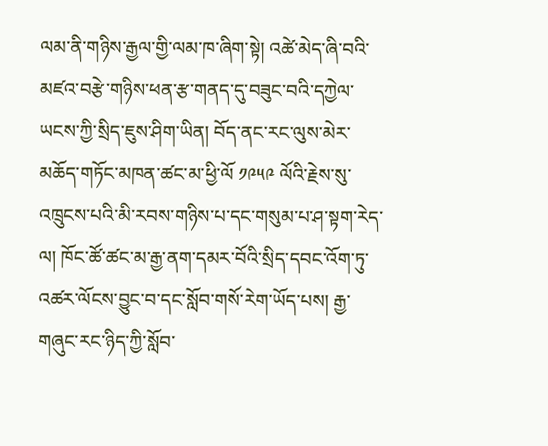ལམ་ནི་གཉིས་རྒྱལ་གྱི་ལམ་ཁ་ཞིག་སྟེ། འཚེ་མེད་ཞི་བའི་མཛའ་བརྩེ་གཉིས་ཕན་རྩ་གནད་དུ་བཟུང་བའི་དཀྱེལ་ཡངས་ཀྱི་སྲིད་ཇུས་ཤིག་ཡིན། བོད་ནང་རང་ལུས་མེར་མཆོད་གཏོང་མཁན་ཚང་མ་ཕྱི་ལོ ༡༩༥༩ ལོའི་རྗེས་སུ་འཁྲུངས་པའི་མི་རབས་གཉིས་པ་དང་གསུམ་པ་ཤ་སྟག་རེད་ལ། ཁོང་ཚོ་ཚང་མ་རྒྱ་ནག་དམར་བོའི་སྲིད་དབང་འོག་ཏུ་འཚར་ལོངས་བྱུང་བ་དང་སློབ་གསོ་རེག་ཡོད་པས། རྒྱ་གཞུང་རང་ཉིད་ཀྱི་སློབ་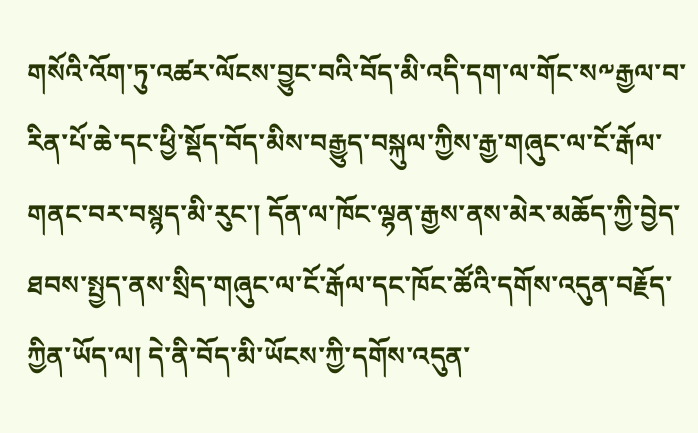གསོའི་འོག་ཏུ་འཚར་ལོངས་བྱུང་བའི་བོད་མི་འདི་དག་ལ་གོང་ས༸རྒྱལ་བ་རིན་པོ་ཆེ་དང་ཕྱི་སྡོད་བོད་མིས་བརྒྱུད་བསྐུལ་ཀྱིས་རྒྱ་གཞུང་ལ་ངོ་རྒོལ་གནང་བར་བསྙད་མི་རུང་། དོན་ལ་ཁོང་ལྷན་རྒྱས་ནས་མེར་མཆོད་ཀྱི་བྱེད་ཐབས་སྤྱད་ནས་སྲིད་གཞུང་ལ་ངོ་རྒོལ་དང་ཁོང་ཚོའི་དགོས་འདུན་བརྗོད་ཀྱིན་ཡོད་ལ། དེ་ནི་བོད་མི་ཡོངས་ཀྱི་དགོས་འདུན་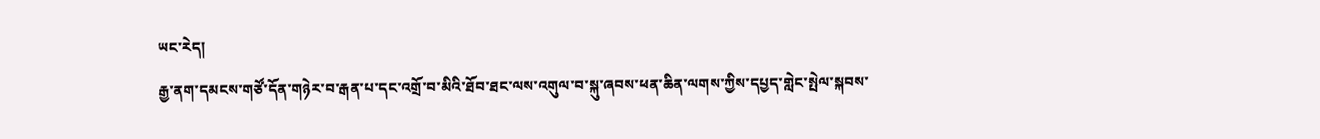ཡང་རེད།
རྒྱ་ནག་དམངས་གཙོ་དོན་གཉེར་བ་རྒན་པ་དང་འགྲོ་བ་མིའི་ཐོབ་ཐང་ལས་འགུལ་བ་སྐུ་ཞབས་ཕན་ཆིན་ལགས་ཀྱིས་དཔྱད་གླེང་སྤེལ་སྐབས་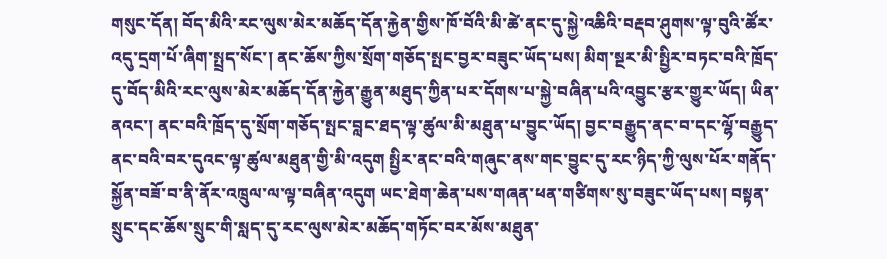གསུང་དོན། བོད་མིའི་རང་ལུས་མེར་མཆོད་དོན་རྐྱེན་གྱིས་ཁོ་བོའི་མི་ཚེ་ནང་དུ་སྐྱེ་འཆིའི་བརྡབ་ཤུགས་ལྟ་བུའི་ཚོར་འདུ་དྲག་པོ་ཞིག་སྤྲད་སོང་། ནང་ཆོས་ཀྱིས་སྲོག་གཅོད་སྤང་བྱར་བཟུང་ཡོད་པས། མིག་སྔར་མི་སྤྱིར་བཏང་བའི་ཁྲོད་དུ་བོད་མིའི་རང་ལུས་མེར་མཆོད་དོན་རྐྱེན་རྒྱུན་མཐུད་ཀྱིན་པར་དོགས་པ་སྐྱེ་བཞིན་པའི་འབྱུང་རྩར་གྱུར་ཡོད། ཡིན་ནའང་། ནང་བའི་ཁྲོད་དུ་སྲོག་གཅོད་སྤང་བླང་ཐད་ལྟ་ཚུལ་མི་མཐུན་པ་བྱུང་ཡོད། བྱང་བརྒྱུད་ནང་བ་དང་ལྷོ་བརྒྱུད་ནང་བའི་བར་དུའང་ལྟ་ཚུལ་མཐུན་གྱི་མི་འདུག སྤྱིར་ནང་བའི་གཞུང་ནས་གང་བྱུང་དུ་རང་ཉིད་ཀྱི་ལུས་པོར་གནོད་སྐྱོན་བཟོ་བ་ནི་ནོར་འཁྲུལ་ལ་ལྟ་བཞིན་འདུག ཡང་ཐེག་ཆེན་པས་གཞན་ཕན་གཙིགས་སུ་བཟུང་ཡོད་པས། བསྟན་སྲུང་དང་ཆོས་སྲུང་གི་སླད་དུ་རང་ལུས་མེར་མཆོད་གཏོང་བར་མོས་མཐུན་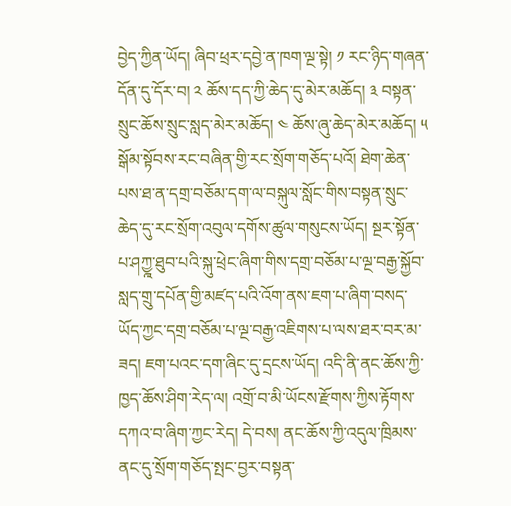བྱེད་ཀྱིན་ཡོད། ཞིབ་ཕྲར་དབྱེ་ན་ཁག་ལྔ་སྟེ། ༡ རང་ཉིད་གཞན་དོན་དུ་དོར་བ། ༢ ཆོས་དད་ཀྱི་ཆེད་དུ་མེར་མཆོད། ༣ བསྟན་སྲུང་ཆོས་སྲུང་སླད་མེར་མཆོད། ༤ ཆོས་ཞུ་ཆེད་མེར་མཆོད། ༥ སྒོམ་སྟོབས་རང་བཞིན་གྱི་རང་སྲོག་གཅོད་པའོ། ཐེག་ཆེན་པས་ཐ་ན་དགྲ་བཅོམ་དག་ལ་བསྐུལ་སློང་གིས་བསྟན་སྲུང་ཆེད་དུ་རང་སྲོག་འབུལ་དགོས་ཚུལ་གསུངས་ཡོད། སྔར་སྟོན་པ་ཤཀྱྰ་ཐུབ་པའི་སྐུ་ཕྲེང་ཞིག་གིས་དགྲ་བཅོམ་པ་ལྔ་བརྒྱ་སྐྱོབ་སླད་གྲུ་དཔོན་གྱི་མཛད་པའི་འོག་ནས་ཇག་པ་ཞིག་བསད་ཡོད་ཀྱང་དགྲ་བཅོམ་པ་ལྔ་བརྒྱ་འཇིགས་པ་ལས་ཐར་བར་མ་ཟད། ཇག་པའང་དག་ཞིང་དུ་དྲངས་ཡོད། འདི་ནི་ནང་ཆོས་ཀྱི་ཁྱད་ཆོས་ཤིག་རེད་ལ། འགྲོ་བ་མི་ཡོངས་རྫོགས་ཀྱིས་རྟོགས་དཀའ་བ་ཞིག་ཀྱང་རེད། དེ་བས། ནང་ཆོས་ཀྱི་འདུལ་ཁྲིམས་ནང་དུ་སྲོག་གཅོད་སྤང་བྱར་བསྟན་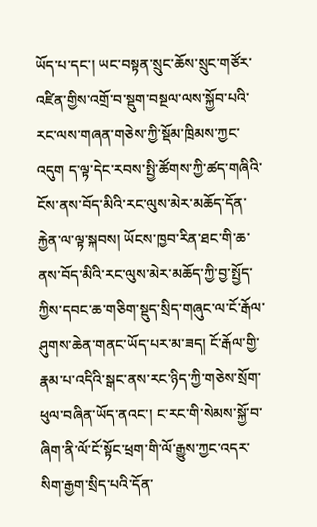ཡོད་པ་དང་། ཡང་བསྟན་སྲུང་ཆོས་སྲུང་གཙོར་འཛིན་གྱིས་འགྲོ་བ་སྡུག་བསྔལ་ལས་སྐྱོབ་པའི་རང་ལས་གཞན་གཅེས་ཀྱི་སྡོམ་ཁྲིམས་ཀྱང་འདུག ད་ལྟ་དེང་རབས་སྤྱི་ཚོགས་ཀྱི་ཚད་གཞིའི་ངོས་ནས་བོད་མིའི་རང་ལུས་མེར་མཆོད་དོན་རྐྱེན་ལ་ལྟ་སྐབས། ཡོངས་ཁྱབ་རིན་ཐང་གི་ཆ་ནས་བོད་མིའི་རང་ལུས་མེར་མཆོད་ཀྱི་བྱ་སྤྱོད་ཀྱིས་དབང་ཆ་གཅིག་སྡུད་སྲིད་གཞུང་ལ་ངོ་རྒོལ་ཤུགས་ཆེན་གནང་ཡོད་པར་མ་ཟད། ངོ་རྒོལ་གྱི་རྣམ་པ་འདིའི་སྒང་ནས་རང་ཉིད་ཀྱི་གཅེས་སྲོག་ཕུལ་བཞིན་ཡོད་ནའང་། ང་རང་གི་སེམས་སྐྱོ་བ་ཞིག་ནི་ལོ་ངོ་སྟོང་ཕྲག་གི་ལོ་རྒྱུས་ཀྱང་འདར་སིག་རྒྱག་སྲིད་པའི་དོན་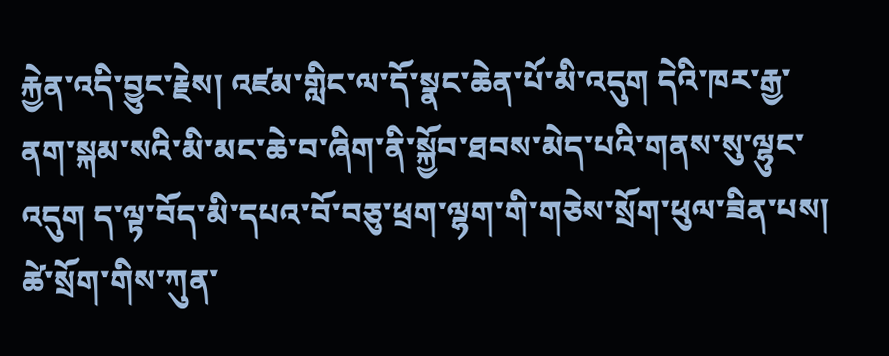རྐྱེན་འདི་བྱུང་རྗེས། འཛམ་གླིང་ལ་དོ་སྣང་ཆེན་པོ་མི་འདུག དེའི་ཁར་རྒྱ་ནག་སྐམ་སའི་མི་མང་ཆེ་བ་ཞིག་ནི་སྐྱོབ་ཐབས་མེད་པའི་གནས་སུ་ལྷུང་འདུག ད་ལྟ་བོད་མི་དཔའ་བོ་བཅུ་ཕྲག་ལྷག་གི་གཅེས་སྲོག་ཕུལ་ཟིན་པས། ཚེ་སྲོག་གིས་ཀུན་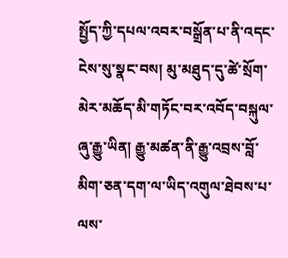སྤྱོད་ཀྱི་དཔལ་འབར་བསྒྲོན་པ་ནི་འདང་ངེས་སུ་སྣང་བས། མུ་མཐུད་དུ་ཚེ་སྲོག་མེར་མཆོད་མི་གཏོང་བར་འབོད་བསྐུལ་ཞུ་རྒྱུ་ཡིན། རྒྱུ་མཚན་ནི་རྒྱུ་འབྲས་བློ་མིག་ཅན་དག་ལ་ཡིད་འགུལ་ཐེབས་པ་ལས་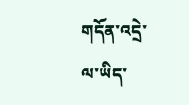གདོན་འདྲེ་ལ་ཡིད་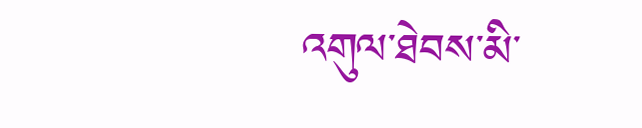འགུལ་ཐེབས་མི་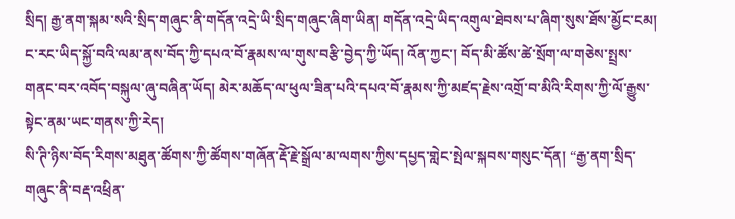སྲིད། རྒྱ་ནག་སྐམ་སའི་སྲིད་གཞུང་ནི་གདོན་འདྲེ་ཡི་སྲིད་གཞུང་ཞིག་ཡིན། གདོན་འདྲེ་ཡིད་འགུལ་ཐེབས་པ་ཞིག་སུས་ཐོས་མྱོང་ངམ། ང་རང་ཡིད་སྐྱོ་བའི་ལམ་ནས་བོད་ཀྱི་དཔའ་བོ་རྣམས་ལ་གུས་བརྩི་བྱེད་ཀྱི་ཡོད། འོན་ཀྱང་། བོད་མི་ཚོས་ཚེ་སྲོག་ལ་གཅེས་སྤྲས་གནང་བར་འབོད་བསྐུལ་ཞུ་བཞིན་ཡོད། མེར་མཆོད་ལ་ཕུལ་ཟིན་པའི་དཔའ་བོ་རྣམས་ཀྱི་མཛད་རྗེས་འགྲོ་བ་མིའི་རིགས་ཀྱི་ལོ་རྒྱུས་སྟེང་ནམ་ཡང་གནས་ཀྱི་རེད།
སི་ཊི་ཉིས་བོད་རིགས་མཐུན་ཚོགས་ཀྱི་ཚོགས་གཞོན་རྡོེ་རྗེ་སྒྲོལ་མ་ལགས་ཀྱིས་དཔྱད་གླེང་སྤེལ་སྐབས་གསུང་དོན། “རྒྱ་ནག་སྲིད་གཞུང་ནི་བརྡ་འཕྲིན་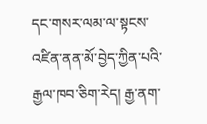དང་གསར་ལམ་ལ་སྟངས་འཛིན་ནན་མོ་བྱེད་ཀྱིན་པའི་རྒྱལ་ཁབ་ཅིག་རེད། རྒྱ་ནག་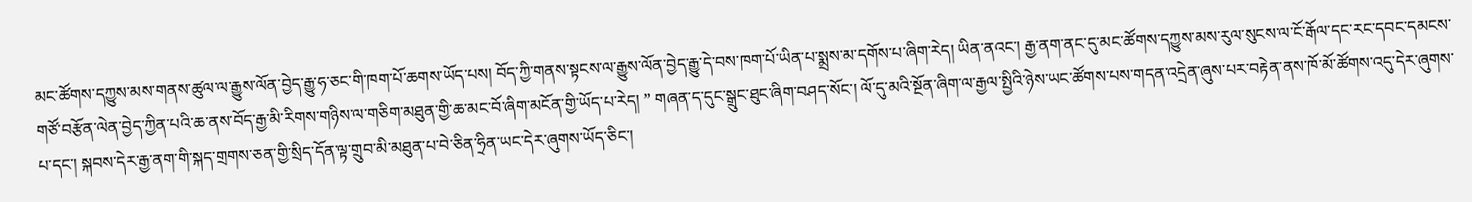མང་ཚོགས་དཀྱུས་མས་གནས་ཚུལ་ལ་རྒྱུས་ལོན་བྱེད་རྒྱུ་ཧ་ཅང་གི་ཁག་པོ་ཆགས་ཡོད་པས། བོད་ཀྱི་གནས་སྟངས་ལ་རྒྱུས་ལོན་བྱེད་རྒྱུ་དེ་བས་ཁག་པོ་ཡིན་པ་སྨྲས་མ་དགོས་པ་ཞིག་རེད། ཡིན་ནའང་། རྒྱ་ནག་ནང་དུ་མང་ཚོགས་དཀྱུས་མས་རུལ་སུངས་ལ་ངོ་རྒོལ་དང་རང་དབང་དམངས་གཙོ་བརྩོན་ལེན་བྱེད་ཀྱིན་པའི་ཆ་ནས་བོད་རྒྱ་མི་རིགས་གཉིས་ལ་གཅིག་མཐུན་གྱི་ཆ་མང་བོ་ཞིག་མངོན་གྱི་ཡོད་པ་རེད། ” གཞན་ད་དུང་སྒྲུང་ཐུང་ཞིག་བཤད་སོང་། ལོ་དུ་མའི་སྔོན་ཞིག་ལ་རྒྱལ་སྤྱིའི་ཉེས་ཡང་ཚོགས་པས་གདན་འདྲེན་ཞུས་པར་བརྟེན་ནས་ཁོ་མོ་ཚོགས་འདུ་དེར་ཞུགས་པ་དང་། སྐབས་དེར་རྒྱ་ནག་གི་སྐད་གྲགས་ཅན་གྱི་སྲིད་དོན་ལྟ་གྲུབ་མི་མཐུན་པ་བེ་ཅིན་ཧྲིན་ཡང་དེར་ཞུགས་ཡོད་ཅིང་།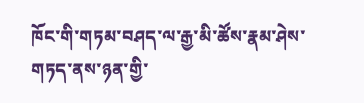ཁོང་གི་གཏམ་བཤད་ལ་རྒྱ་མི་ཚོས་རྣམ་ཤེས་གཏད་ནས་ཉན་གྱི་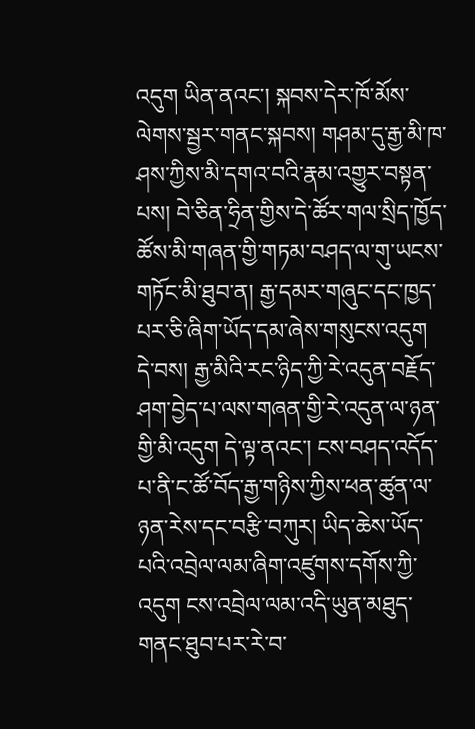འདུག ཡིན་ནའང་། སྐབས་དེར་ཁོ་མོས་ལེགས་སྦྱར་གནང་སྐབས། གཤམ་དུ་རྒྱ་མི་ཁ་ཤས་ཀྱིས་མི་དགའ་བའི་རྣམ་འགྱུར་བསྟན་པས། བེ་ཅིན་ཧྲིན་གྱིས་དེ་ཚོར་གལ་སྲིད་ཁྱོད་ཚོས་མི་གཞན་གྱི་གཏམ་བཤད་ལ་གུ་ཡངས་གཏོང་མི་ཐུབ་ན། རྒྱ་དམར་གཞུང་དང་ཁྱད་པར་ཅི་ཞིག་ཡོད་དམ་ཞེས་གསུངས་འདུག དེ་བས། རྒྱ་མིའི་རང་ཉིད་ཀྱི་རེ་འདུན་བརྗོད་ཤག་བྱེད་པ་ལས་གཞན་གྱི་རེ་འདུན་ལ་ཉན་གྱི་མི་འདུག དེ་ལྟ་ནའང་། ངས་བཤད་འདོད་པ་ནི་ང་ཚོ་བོད་རྒྱ་གཉིས་ཀྱིས་ཕན་ཚུན་ལ་ཉན་རེས་དང་བརྩི་བཀུར། ཡིད་ཆེས་ཡོད་པའི་འབྲེལ་ལམ་ཞིག་འཛུགས་དགོས་ཀྱི་འདུག ངས་འབྲེལ་ལམ་འདི་ཡུན་མཐུད་གནང་ཐུབ་པར་རེ་བ་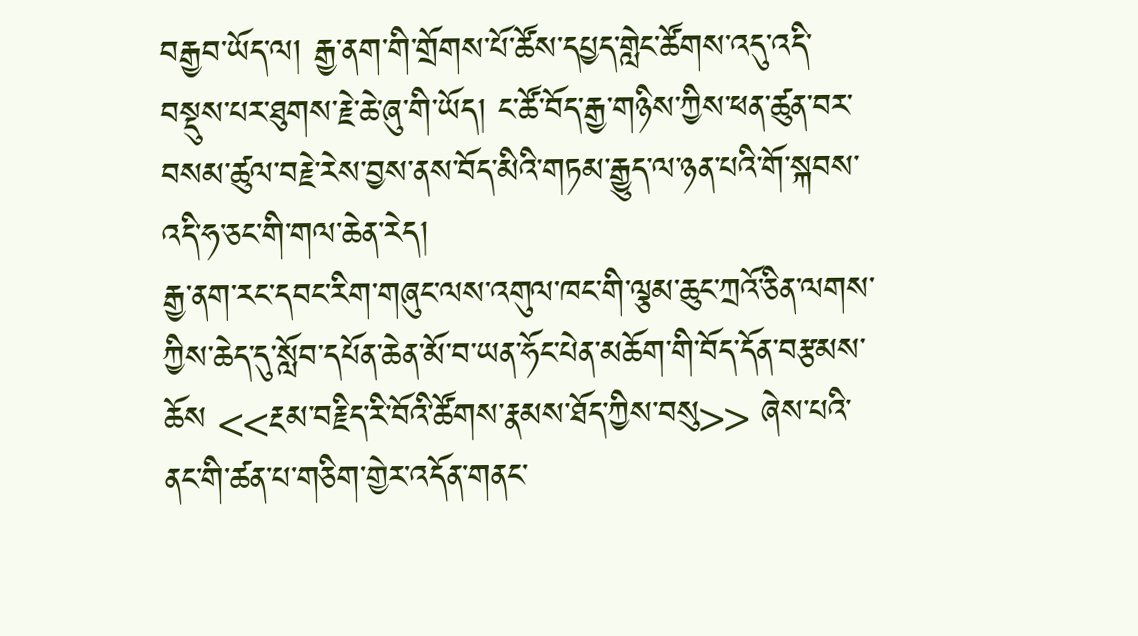བརྒྱབ་ཡོད་ལ། རྒྱ་ནག་གི་གྲོགས་པོ་ཚོས་དཔྱད་གླེང་ཚོགས་འདུ་འདི་བསྡུས་པར་ཐུགས་རྗེ་ཆེ་ཞུ་གི་ཡོད། ང་ཚོ་བོད་རྒྱ་གཉིས་ཀྱིས་ཕན་ཚུན་བར་བསམ་ཚུལ་བརྗེ་རེས་བྱས་ནས་བོད་མིའི་གཏམ་རྒྱུད་ལ་ཉན་པའི་གོ་སྐབས་འདི་ཧ་ཅང་གི་གལ་ཆེན་རེད།
རྒྱ་ནག་རང་དབང་རིག་གཞུང་ལས་འགུལ་ཁང་གི་ལྕམ་ཆུང་ཀྲའོ་ཅིན་ལགས་ཀྱིས་ཆེད་དུ་སློབ་དཔོན་ཆེན་མོ་བ་ཡན་ཧོང་པེན་མཆོག་གི་བོད་དོན་བརྩམས་ཆོས <<རྔམ་བརྗིད་རི་བོའི་ཚོགས་རྣམས་ཐོད་ཀྱིས་བསུ>> ཞེས་པའི་ནང་གི་ཚན་པ་གཅིག་གྱེར་འདོན་གནང་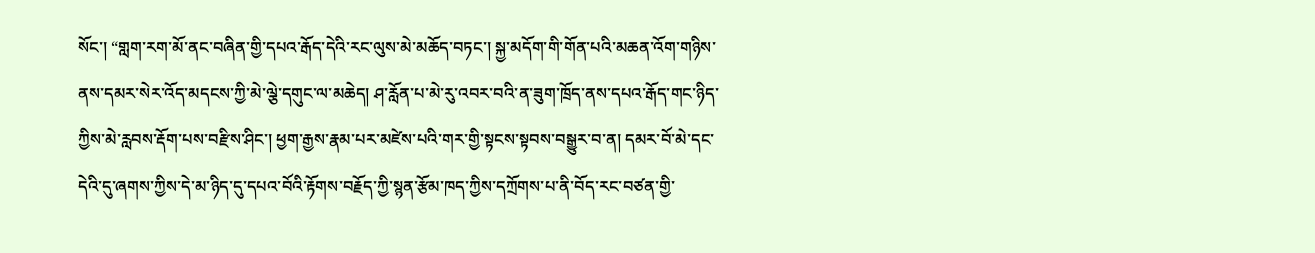སོང་། “གླག་རག་མོ་ནང་བཞིན་གྱི་དཔའ་རྒོད་དེའི་རང་ལུས་མེ་མཆོད་བཏང་། སྐྱ་མདོག་གི་གོན་པའི་མཆན་འོག་གཉིས་ནས་དམར་སེར་འོད་མདངས་ཀྱི་མེ་ལྕེ་དགུང་ལ་མཆེད། ཤ་རློན་པ་མེ་རུ་འབར་བའི་ན་ཟུག་ཁྲོད་ནས་དཔའ་རྒོད་གང་ཉིད་ཀྱིས་མེ་རླབས་རྡོག་པས་བརྫིས་ཤིང་། ཕྱག་རྒྱས་རྣམ་པར་མཛེས་པའི་གར་གྱི་སྟངས་སྟབས་བསྒྱུར་བ་ན། དམར་བོ་མེ་དང་དེའི་དུ་ཞགས་ཀྱིས་དེ་མ་ཉིད་དུ་དཔའ་བོའི་རྟོགས་བརྗོད་ཀྱི་སྙན་རྩོམ་ཁད་ཀྱིས་དཀྲོགས་པ་ནི་བོད་རང་བཙན་གྱི་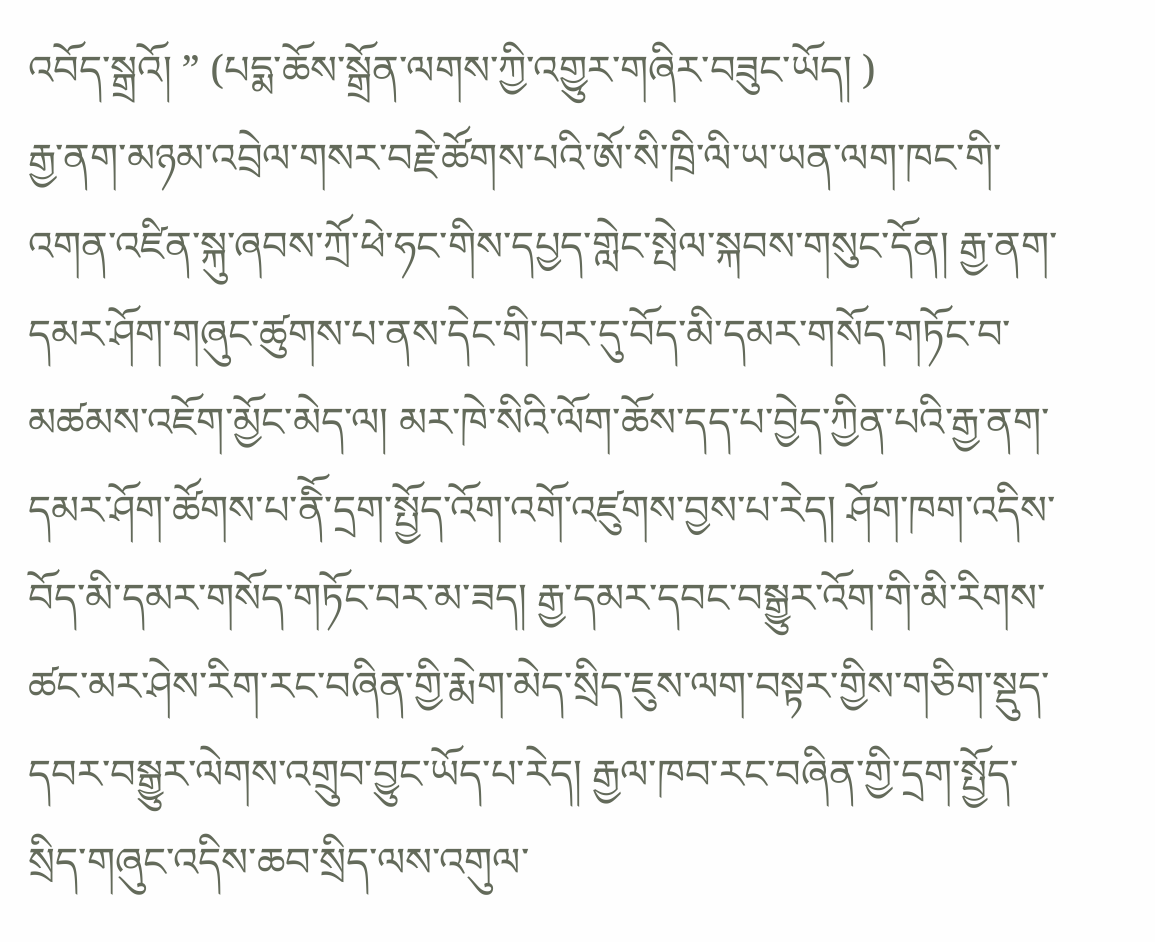འབོད་སྒྲའོ། ” (པདྨ་ཆོས་སྒྲོན་ལགས་ཀྱི་འགྱུར་གཞིར་བཟུང་ཡོད། )
རྒྱ་ནག་མཉམ་འབྲེལ་གསར་བརྗེ་ཚོགས་པའི་ཨོ་སི་ཁྲི་ལི་ཡ་ཡན་ལག་ཁང་གི་འགན་འཛིན་སྐུ་ཞབས་ཀྲོ་ཕེ་ཧང་གིས་དཔྱད་གླེང་སྤེལ་སྐབས་གསུང་དོན། རྒྱ་ནག་དམར་ཤོག་གཞུང་ཚུགས་པ་ནས་དེང་གི་བར་དུ་བོད་མི་དམར་གསོད་གཏོང་བ་མཚམས་འཇོག་མྱོང་མེད་ལ། མར་ཁེ་སིའི་ལོག་ཆོས་དད་པ་བྱེད་ཀྱིན་པའི་རྒྱ་ནག་དམར་ཤོག་ཚོགས་པ་ནིོ་དྲག་སྤྱོད་འོག་འགོ་འཛུགས་བྱས་པ་རེད། ཤོག་ཁག་འདིས་བོད་མི་དམར་གསོད་གཏོང་བར་མ་ཟད། རྒྱ་དམར་དབང་བསྒྱུར་འོག་གི་མི་རིགས་ཚང་མར་ཤེས་རིག་རང་བཞིན་གྱི་རྨེག་མེད་སྲིད་ཇུས་ལག་བསྟར་གྱིས་གཅིག་སྡུད་དབར་བསྒྱུར་ལེགས་འགྲུབ་བྱུང་ཡོད་པ་རེད། རྒྱལ་ཁབ་རང་བཞིན་གྱི་དྲག་སྤྱོད་སྲིད་གཞུང་འདིས་ཆབ་སྲིད་ལས་འགུལ་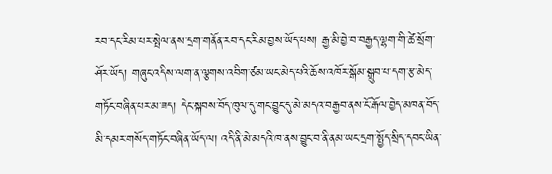རབ་དང་རིམ་པར་སྤེལ་ནས་དྲག་གནོན་རབ་དང་རིམ་བྱས་ཡོད་པས། རྒྱ་མི་བྱེ་བ་བརྒྱད་ལྷག་གི་ཚེ་སྲོག་ཤོར་ཡོད། གཞུང་འདིས་ལག་ན་ལྕགས་འབིག་ཙམ་ཡང་མེད་པའི་ཆོས་འཁོར་སྒོམ་སྒྲུབ་པ་དག་རྩ་མེད་གཏོང་བཞིན་པར་མ་ཟད། དེང་སྐབས་བོད་ཁུལ་དུ་གང་བྱུང་དུ་མེ་མདའ་བརྒྱབ་ནས་ངོ་རྒོལ་བྱེད་མཁན་བོད་མི་དམར་གསོད་གཏོང་བཞིན་ཡོད་ལ། འདི་ནི་མེ་མདའི་ཁ་ནས་བྱུང་བ་ནི་ནམ་ཡང་དྲག་སྤྱོད་སྲིད་དབང་ཡིན་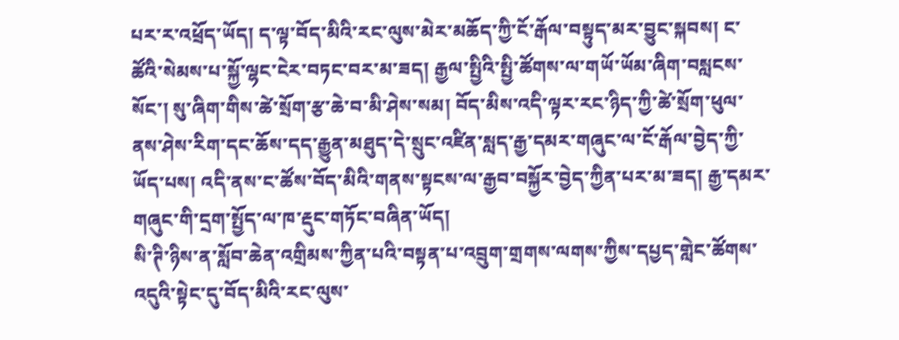པར་ར་འཕྲོད་ཡོད། ད་ལྟ་བོད་མིའི་རང་ལུས་མེར་མཆོད་ཀྱི་ངོ་རྒོལ་བསྟུད་མར་བྱུང་སྐབས། ང་ཚོའི་སེམས་པ་སྐྱོ་ལྷང་ངེར་བཏང་བར་མ་ཟད། རྒྱལ་སྤྱིའི་སྤྱི་ཚོགས་ལ་གཡོ་ཡོམ་ཞིག་བསླངས་སོང་། སུ་ཞིག་གིས་ཚེ་སྲོག་རྩ་ཆེ་བ་མི་ཤེས་སམ། བོད་མིས་འདི་ལྟར་རང་ཉིད་ཀྱི་ཚེ་སྲོག་ཕུལ་ནས་ཤེས་རིག་དང་ཆོས་དད་རྒྱུན་མཐུད་དེ་སྲུང་འཛིན་སླད་རྒྱ་དམར་གཞུང་ལ་ངོ་རྒོལ་བྱེད་ཀྱི་ཡོད་པས། འདི་ནས་ང་ཚོས་བོད་མིའི་གནས་སྟངས་ལ་རྒྱབ་བསྐྱོར་བྱེད་ཀྱིན་པར་མ་ཟད། རྒྱ་དམར་གཞུང་གི་དྲག་སྤྱོད་ལ་ཁ་རྡུང་གཏོང་བཞིན་ཡོད།
སི་ཊི་ཉིས་ན་སློབ་ཆེན་འགྲིམས་ཀྱིན་པའི་བསྟན་པ་འབྲུག་གྲགས་ལགས་ཀྱིས་དཔྱད་གླེང་ཚོགས་འདུའི་སྟེང་དུ་བོད་མིའི་རང་ལུས་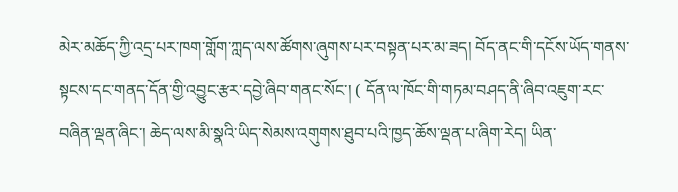མེར་མཆོད་ཀྱི་འདྲ་པར་ཁག་གློག་ཀླད་ལས་ཚོགས་ཞུགས་པར་བསྟན་པར་མ་ཟད། བོད་ནང་གི་དངོས་ཡོད་གནས་སྟངས་དང་གནད་དོན་གྱི་འབྱུང་རྩར་དབྱེ་ཞིབ་གནང་སོང་། ( དོན་ལ་ཁོང་གི་གཏམ་བཤད་ནི་ཞིབ་འཇུག་རང་བཞིན་ལྡན་ཞིང་། ཆེད་ལས་མི་སྣའི་ཡིད་སེམས་འགུགས་ཐུབ་པའི་ཁྱད་ཆོས་ལྡན་པ་ཞིག་རེད། ཡིན་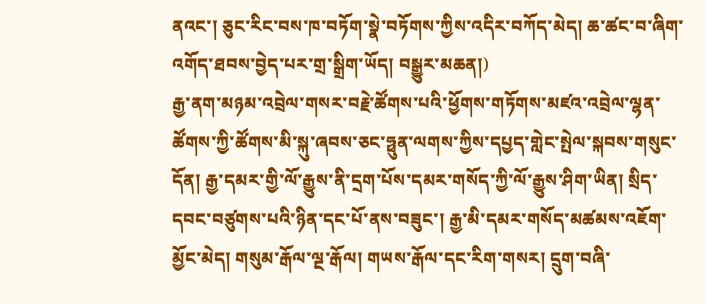ནའང་། ཅུང་རིང་བས་ཁ་བཏོག་སྣེ་བཏོགས་ཀྱིས་འདིར་བཀོད་མེད། ཆ་ཚང་བ་ཞིག་འགོད་ཐབས་བྱེད་པར་གྲ་སྒྲིག་ཡོད། བསྒྱུར་མཆན།)
རྒྱ་ནག་མཉམ་འབྲེལ་གསར་བརྗེ་ཚོགས་པའི་ཕྱོགས་གཏོགས་མཛའ་འབྲེལ་ལྷན་ཚོགས་ཀྱི་ཚོགས་མི་སྐུ་ཞབས་ཅང་ཧྥུན་ལགས་ཀྱིས་དཔྱད་གླེང་སྤེལ་སྐབས་གསུང་དོན། རྒྱ་དམར་གྱི་ལོ་རྒྱུས་ནི་དྲག་པོས་དམར་གསོད་ཀྱི་ལོ་རྒྱུས་ཤིག་ཡིན། སྲིད་དབང་བཙུགས་པའི་ཉིན་དང་པོ་ནས་བཟུང་། རྒྱ་མི་དམར་གསོད་མཚམས་འཇོག་མྱོང་མེད། གསུམ་རྒོལ་ལྔ་རྒོལ། གཡས་རྒོལ་དང་རིག་གསར། དྲུག་བཞི་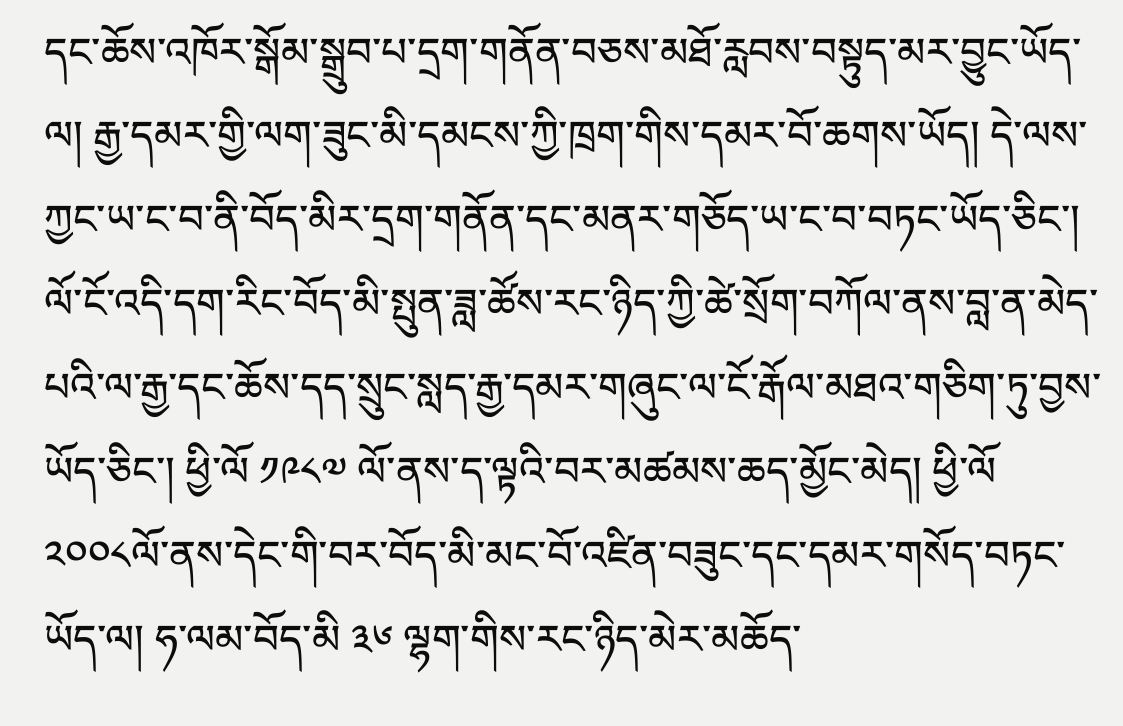དང་ཆོས་འཁོར་སྒོམ་སྒྲུབ་པ་དྲག་གནོན་བཅས་མཐོ་རླབས་བསྟུད་མར་བྱུང་ཡོད་ལ། རྒྱ་དམར་གྱི་ལག་ཟུང་མི་དམངས་ཀྱི་ཁྲག་གིས་དམར་བོ་ཆགས་ཡོད། དེ་ལས་ཀྱང་ཡ་ང་བ་ནི་བོད་མིར་དྲག་གནོན་དང་མནར་གཅོད་ཡ་ང་བ་བཏང་ཡོད་ཅིང་། ལོ་ངོ་འདི་དག་རིང་བོད་མི་སྤུན་ཟླ་ཚོས་རང་ཉིད་ཀྱི་ཚེ་སྲོག་བཀོལ་ནས་བླ་ན་མེད་པའི་ལ་རྒྱ་དང་ཆོས་དད་སྲུང་སླད་རྒྱ་དམར་གཞུང་ལ་ངོ་རྒོལ་མཐའ་གཅིག་ཏུ་བྱས་ཡོད་ཅིང་། ཕྱི་ལོ ༡༩༨༧ ལོ་ནས་ད་ལྟའི་བར་མཚམས་ཆད་མྱོང་མེད། ཕྱི་ལོ ༢༠༠༨ལོ་ནས་དེང་གི་བར་བོད་མི་མང་བོ་འཛིན་བཟུང་དང་དམར་གསོད་བཏང་ཡོད་ལ། ཧ་ལམ་བོད་མི ༣༦ ལྷག་གིས་རང་ཉིད་མེར་མཆོད་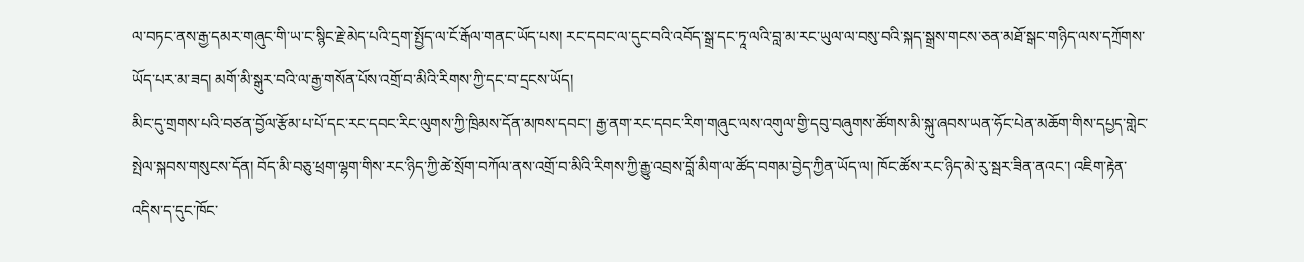ལ་བཏང་ནས་རྒྱ་དམར་གཞུང་གི་ཡ་ང་སྙིང་རྗེ་མེད་པའི་དྲག་སྤྱོད་ལ་ངོ་རྒོལ་གནང་ཡོད་པས། རང་དབང་ལ་དུང་བའི་འབོད་སྒྲ་དང་ཏཱ་ལའི་བླ་མ་རང་ཡུལ་ལ་བསུ་བའི་སྐད་སྒྲས་གངས་ཅན་མཐོ་སྒང་གཉིད་ལས་དཀྲོགས་ཡོད་པར་མ་ཟད། མགོ་མི་སྒུར་བའི་ལ་རྒྱ་གསོན་པོས་འགྲོ་བ་མིའི་རིགས་ཀྱི་དང་བ་དྲངས་ཡོད།
མིང་དུ་གྲགས་པའི་བཙན་བྱོལ་རྩོམ་པ་པོ་དང་རང་དབང་རིང་ལུགས་ཀྱི་ཁྲིམས་དོན་མཁས་དབང་། རྒྱ་ནག་རང་དབང་རིག་གཞུང་ལས་འགུལ་གྱི་དབུ་བཞུགས་ཚོགས་མི་སྐུ་ཞབས་ཡན་ཧོང་པེན་མཆོག་གིས་དཔྱད་གླེང་སྤེལ་སྐབས་གསུངས་དོན། བོད་མི་བཅུ་ཕྲག་ལྷག་གིས་རང་ཉིད་ཀྱི་ཚེ་སྲོག་བཀོལ་ནས་འགྲོ་བ་མིའི་རིགས་ཀྱི་རྒྱུ་འབྲས་བློ་མིག་ལ་ཚོད་བགམ་བྱེད་ཀྱིན་ཡོད་ལ། ཁོང་ཚོས་རང་ཉིད་མེ་རུ་སྦར་ཟིན་ནའང་། འཇིག་རྟེན་འདིས་ད་དུང་ཁོང་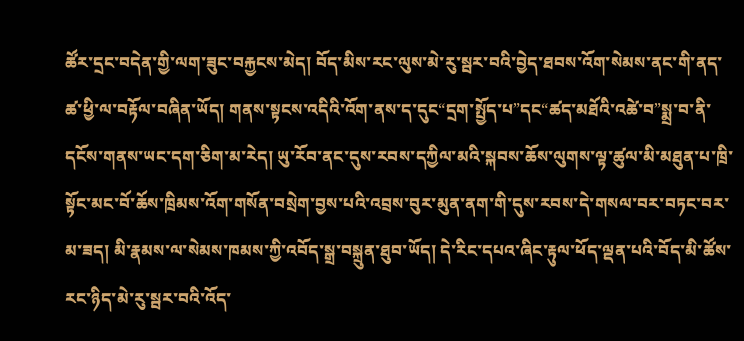ཚོར་དྲང་བདེན་གྱི་ལག་ཟུང་བརྐྱངས་མེད། བོད་མིས་རང་ལུས་མེ་རུ་སྦར་བའི་བྱེད་ཐབས་འོག་སེམས་ནང་གི་ནད་ཚ་ཕྱི་ལ་བརྟོལ་བཞིན་ཡོད། གནས་སྟངས་འདིའི་འོག་ནས་ད་དུང“དྲག་སྤྱོད་པ”དང“ཚད་མཐོའི་འཚེ་བ”སྨྲ་བ་ནི་དངོས་གནས་ཡང་དག་ཅིག་མ་རེད། ཡུ་རོབ་ནང་དུས་རབས་དཀྱིལ་མའི་སྐབས་ཆོས་ལུགས་ལྟ་ཚུལ་མི་མཐུན་པ་ཁྲི་སྟོང་མང་བོ་ཆོས་ཁྲིམས་འོག་གསོན་བསྲེག་བྱས་པའི་འབྲས་བུར་མུན་ནག་གི་དུས་རབས་དེ་གསལ་བར་བཏང་བར་མ་ཟད། མི་རྣམས་ལ་སེམས་ཁམས་ཀྱི་འབོད་སྒྲ་བསྐྲུན་ཐུབ་ཡོད། དེ་རིང་དཔའ་ཞིང་རྟུལ་ཕོད་ལྡན་པའི་བོད་མི་ཚོས་རང་ཉིད་མེ་རུ་སྦར་བའི་འོད་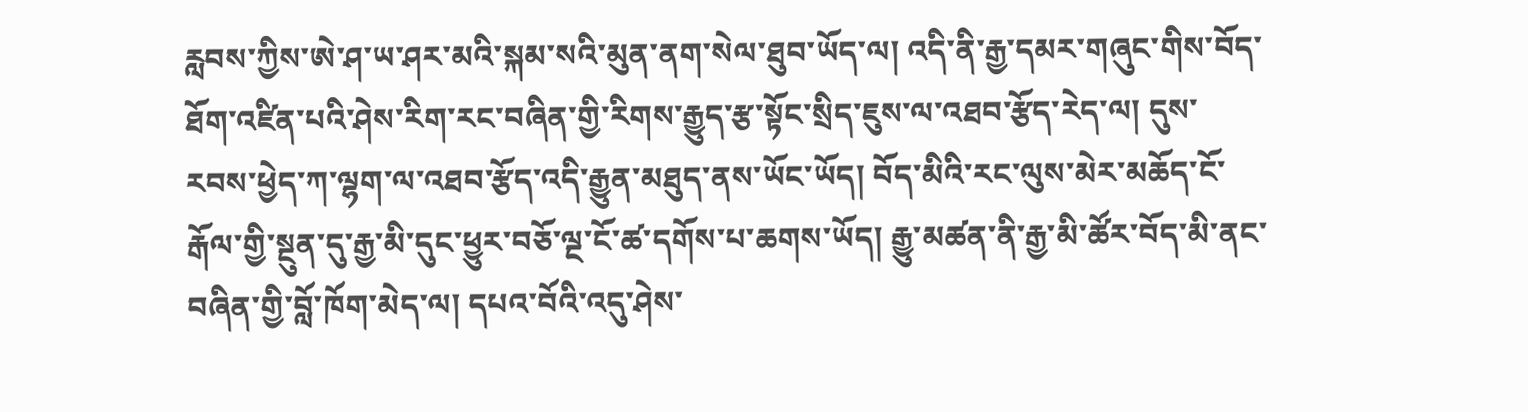རླབས་ཀྱིས་ཨེ་ཤ་ཡ་ཤར་མའི་སྐམ་སའི་མུན་ནག་སེལ་ཐུབ་ཡོད་ལ། འདི་ནི་རྒྱ་དམར་གཞུང་གིས་བོད་ཐོག་འཛིན་པའི་ཤེས་རིག་རང་བཞིན་གྱི་རིགས་རྒྱུད་རྩ་སྟོང་སྲིད་ཇུས་ལ་འཐབ་རྩོད་རེད་ལ། དུས་རབས་ཕྱེད་ཀ་ལྷག་ལ་འཐབ་རྩོད་འདི་རྒྱུན་མཐུད་ནས་ཡོང་ཡོད། བོད་མིའི་རང་ལུས་མེར་མཆོད་ངོ་རྒོལ་གྱི་སྔུན་དུ་རྒྱ་མི་དུང་ཕྱུར་བཅོ་ལྔ་ངོ་ཚ་དགོས་པ་ཆགས་ཡོད། རྒྱུ་མཚན་ནི་རྒྱ་མི་ཚོར་བོད་མི་ནང་བཞིན་གྱི་བློ་ཁོག་མེད་ལ། དཔའ་བོའི་འདུ་ཤེས་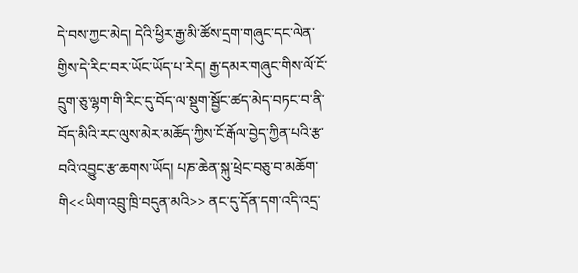དེ་བས་ཀྱང་མེད། དེའི་ཕྱིར་རྒྱ་མི་ཚོས་དྲག་གཞུང་དང་ལེན་གྱིས་དེ་རིང་བར་ཡོང་ཡོད་པ་རེད། རྒྱ་དམར་གཞུང་གིས་ལོ་ངོ་དྲུག་ཅུ་ལྷག་གི་རིང་དུ་བོད་ལ་སྡུག་སྦྱོང་ཚད་མེད་བཏང་བ་ནི་བོད་མིའི་རང་ལུས་མེར་མཆོད་ཀྱིས་ངོ་རྒོལ་བྱེད་ཀྱིན་པའི་རྩ་བའི་འབྱུང་རྩ་ཆགས་ཡོད། པཎ་ཆེན་སྐུ་ཕྲེང་བཅུ་བ་མཆོག་གི<<ཡིག་འབྲུ་ཁྲི་བདུན་མའི>> ནང་དུ་དོན་དག་འདི་འདྲ་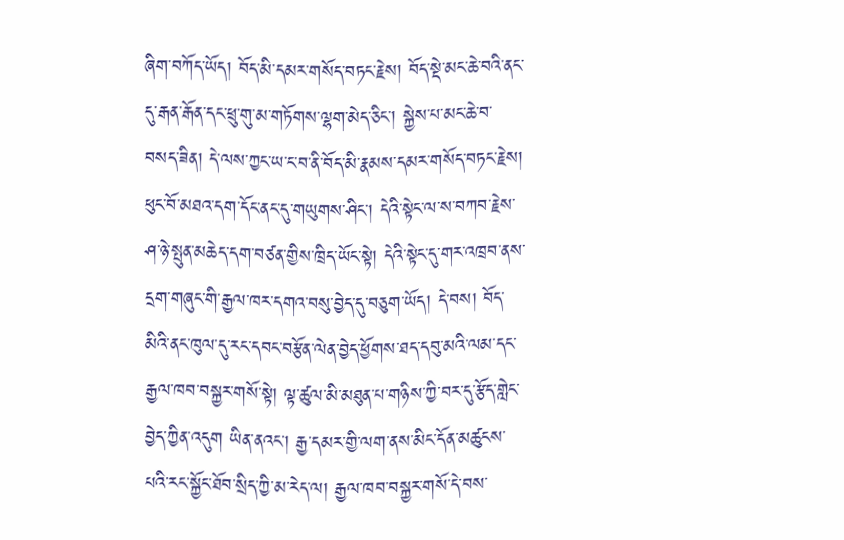ཞིག་བཀོད་ཡོད། བོད་མི་དམར་གསོད་བཏང་རྗེས། བོད་སྡེ་མང་ཆེ་བའི་ནང་དུ་རྒན་རྒོན་དང་ཕྲུ་གུ་མ་གཏོགས་ལྷག་མེད་ཅིང་། སྐྱེས་པ་མང་ཆེ་བ་བསད་ཟིན། དེ་ལས་ཀྱང་ཡ་ང་བ་ནི་བོད་མི་རྣམས་དམར་གསོད་བཏང་རྗེས། ཕུང་བོ་མཐའ་དག་དོང་ནང་དུ་གཡུགས་ཤིང་། དེའི་སྟེང་ལ་ས་བཀབ་རྗེས་ཤ་ཉེ་སྤུན་མཆེད་དག་བཙན་གྱིས་ཁྲིད་ཡོང་སྟེ། དེའི་སྟེང་དུ་གར་འཁྲབ་ནས་དྲག་གཞུང་གི་རྒྱལ་ཁར་དགའ་བསུ་བྱེད་དུ་བཅུག་ཡོད། དེ་བས། བོད་མིའི་ནང་ཁུལ་དུ་རང་དབང་བརྩོན་ལེན་བྱེད་ཕྱོགས་ཐད་དབུ་མའི་ལམ་དང་རྒྱལ་ཁབ་བསྐྱར་གསོ་སྟེ། ལྟ་ཚུལ་མི་མཐུན་པ་གཉིས་ཀྱི་བར་དུ་རྩོད་གླེང་བྱེད་ཀྱིན་འདུག ཡིན་ནའང་། རྒྱ་དམར་གྱི་ལག་ནས་མིང་དོན་མཚུངས་པའི་རང་སྐྱོང་ཐོབ་སྲིད་ཀྱི་མ་རེད་ལ། རྒྱལ་ཁབ་བསྐྱར་གསོ་དེ་བས་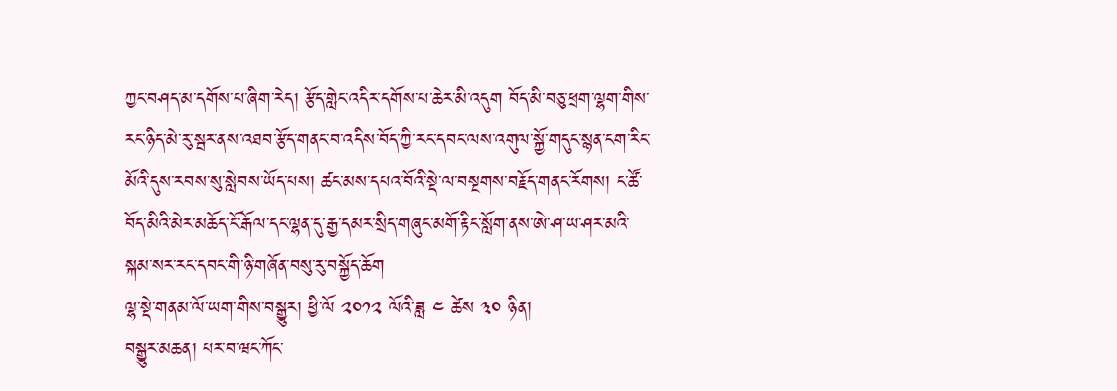ཀྱང་བཤད་མ་དགོས་པ་ཞིག་རེད། རྩོད་གླེང་འདིར་དགོས་པ་ཆེར་མི་འདུག བོད་མི་བཅུ་ཕྲག་ལྷག་གིས་རང་ཉིད་མེ་རུ་སྦར་ནས་འཐབ་རྩོད་གནང་བ་འདིས་བོད་ཀྱི་རང་དབང་ལས་འགུལ་སྐྱོ་གདུང་སྙན་ངག་རིང་མོའི་དུས་རབས་སུ་སླེབས་ཡོད་པས། ཚང་མས་དཔའ་བོའི་སྡེ་ལ་བསྔགས་བརྗོད་གནང་རོགས། ང་ཚོ་བོད་མིའི་མེར་མཆོད་ངོ་རྒོལ་དང་ལྷན་དུ་རྒྱ་དམར་སྲིད་གཞུང་མགོ་རྟིང་སློག་ནས་ཨེ་ཤ་ཡ་ཤར་མའི་སྐམ་སར་རང་དབང་གི་ཉི་གཞོན་བསུ་རུ་བསྐྱོད་ཆོག
ལྷ་སྡེ་གནམ་ལོ་ཡག་གིས་བསྒྱུར། ཕྱི་ལོ ༢༠༡༢ ལོའི་ཟླ ༤ ཚེས ༣༠ ཉིན།
བསྒྱུར་མཆན། པར་བ་ཝང་ཀོང་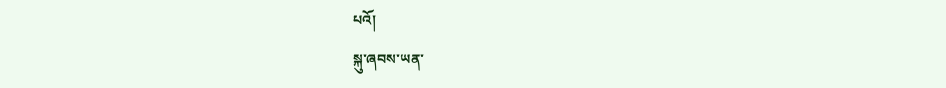པའོ།
སྐུ་ཞབས་ཡན་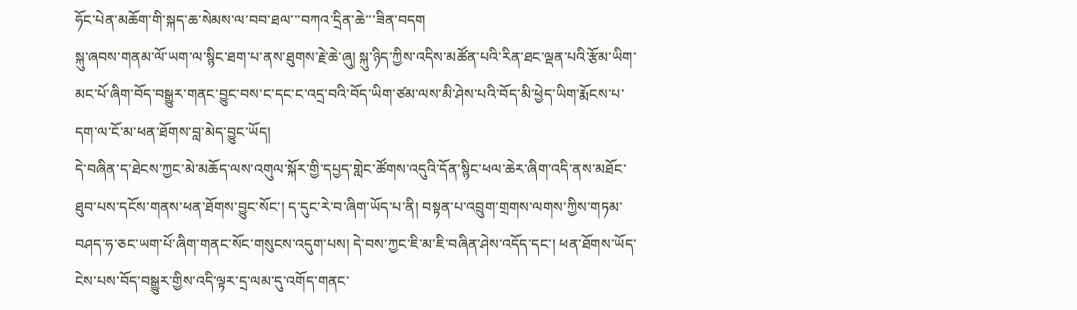ཧོང་པེན་མཆོག་གི་སྐད་ཆ་སེམས་ལ་བབ་ཐལ་་་བཀའ་དྲིན་ཆེ་་་ཟིན་བདག
སྐུ་ཞབས་གནམ་ལོ་ཡག་ལ་སྙིང་ཐག་པ་ནས་ཐུགས་རྗེ་ཆེ་ཞུ། སྐུ་ཉིད་ཀྱིས་འདིས་མཚོན་པའི་རིན་ཐང་ལྡན་པའི་རྩོམ་ཡིག་མང་པོ་ཞིག་བོད་བསྒྱུར་གནང་བྱུང་བས་ང་དང་ང་འདྲ་བའི་བོད་ཡིག་ཙམ་ལས་མི་ཤེས་པའི་བོད་མི་ཕྱེད་ཡིག་རྨོངས་པ་དག་ལ་ངོ་མ་ཕན་ཐོགས་བླ་མེད་བྱུང་ཡོད།
དེ་བཞིན་ད་ཐེངས་ཀྱང་མེ་མཆོད་ལས་འགུལ་སྐོར་གྱི་དཔྱད་གླེང་ཚོགས་འདུའི་དོན་སྙིང་ཕལ་ཆེར་ཞིག་འདི་ནས་མཐོང་ཐུབ་པས་དངོས་གནས་ཕན་ཐོགས་བྱུང་སོང་། ད་དུང་རེ་བ་ཞིག་ཡོད་པ་ནི། བསྟན་པ་འབྲུག་གྲགས་ལགས་ཀྱིས་གཏམ་བཤད་ཧ་ཅང་ཡག་པོ་ཞིག་གནང་སོང་གསུངས་འདུག་པས། དེ་བས་ཀྱང་ཇི་མ་ཇི་བཞིན་ཤེས་འདོད་དང་། ཕན་ཐོགས་ཡོད་ངེས་པས་བོད་བསྒྱུར་གྱིས་འདི་ལྟར་དྲ་ལམ་དུ་འགོད་གནང་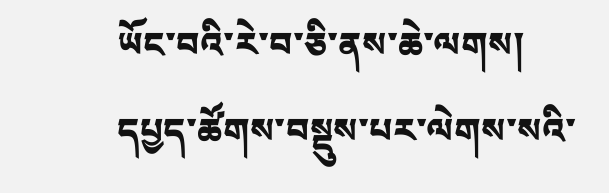ཡོང་བའི་རེ་བ་ཅི་ནས་ཆེ་ལགས།
དཔྱད་ཚོགས་བསྡུས་པར་ལེགས་སའི་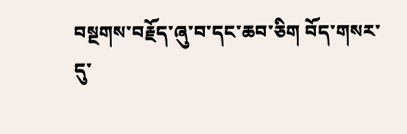བསྔགས་བརྗོད་ཞུ་བ་དང་ཆབ་ཅིག བོད་གསར་དུ་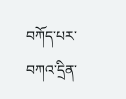བཀོད་པར་བཀའ་དྲིན་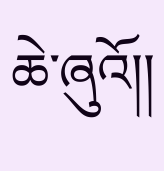ཆེ་ཞུའོ།།